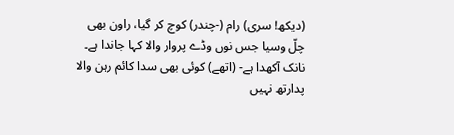(دیکھ! سری) رام (-چندر) کوچ کر گیا، راون بھی چلّ وسیا جس نوں وڈے پروار والا کہا جاندا ہے۔
نانک آکھدا ہے- (اتھے) کوئی بھی سدا کائم رہن والا پدارتھ نہیں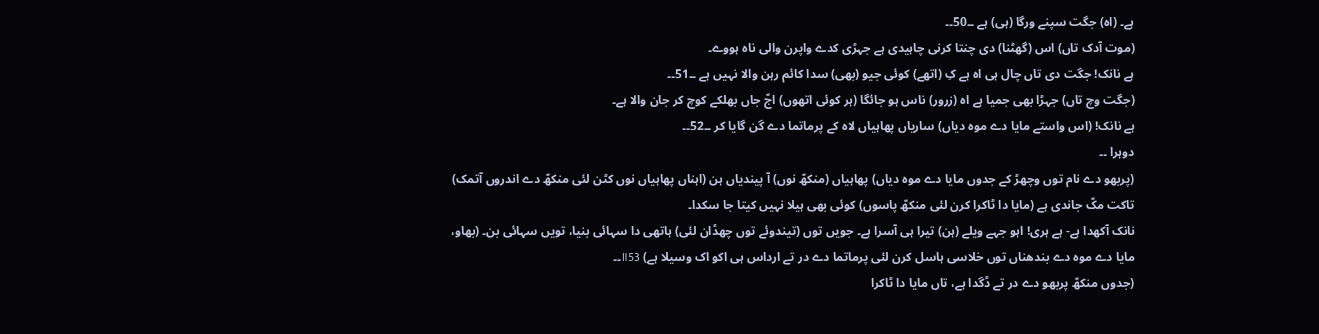ہے۔ (اہ) جگت سپنے ورگا (ہی) ہے ۔۔50۔۔
(موت آدک تاں) اس (گھٹنا) دی چنتا کرنی چاہیدی ہے جہڑی کدے واپرن والی ناہ ہووے۔
ہے نانک! جگت دی تاں چال ہی اہ ہے کِ (اتھے) کوئی جیو (بھی) سدا کائم رہن والا نہیں ہے ۔۔51۔۔
(جگت وچ تاں) جہڑا بھی جمیا ہے اہ (زرور) ناس ہو جائگا (ہر کوئی اتھوں) اجّ جاں بھلکے کوچ کر جان والا ہے۔
ہے نانک! (اس واستے مایا دے موہ دیاں) ساریاں پھاہیاں لاہ کے پرماتما دے گن گایا کر ۔۔52۔۔
دوہرا ۔۔
(پربھو دے نام توں وچھڑ کے جدوں مایا دے موہ دیاں) پھاہیاں (منکھّ نوں) آ پیندیاں ہن (اہناں پھاہیاں نوں کٹن لئی منکھّ دے اندروں آتمک) تاکت مکّ جاندی ہے (مایا دا ٹاکرا کرن لئی منکھّ پاسوں) کوئی بھی ہیلا نہیں کیتا جا سکدا۔
نانک آکھدا ہے- ہے ہری! اہو جہے ویلے (ہن) تیرا ہی آسرا ہے۔ جویں توں (تیندوئے توں چھڈان لئی) ہاتھی دا سہائی بنیا، تویں سہائی بن۔ (بھاو، مایا دے موہ دے بندھناں توں خلاسی ہاسل کرن لئی پرماتما دے در تے ارداس ہی اکو اک وسیلا ہے) ॥53۔۔
(جدوں منکھّ پربھو دے در تے ڈگدا ہے، تاں مایا دا ٹاکرا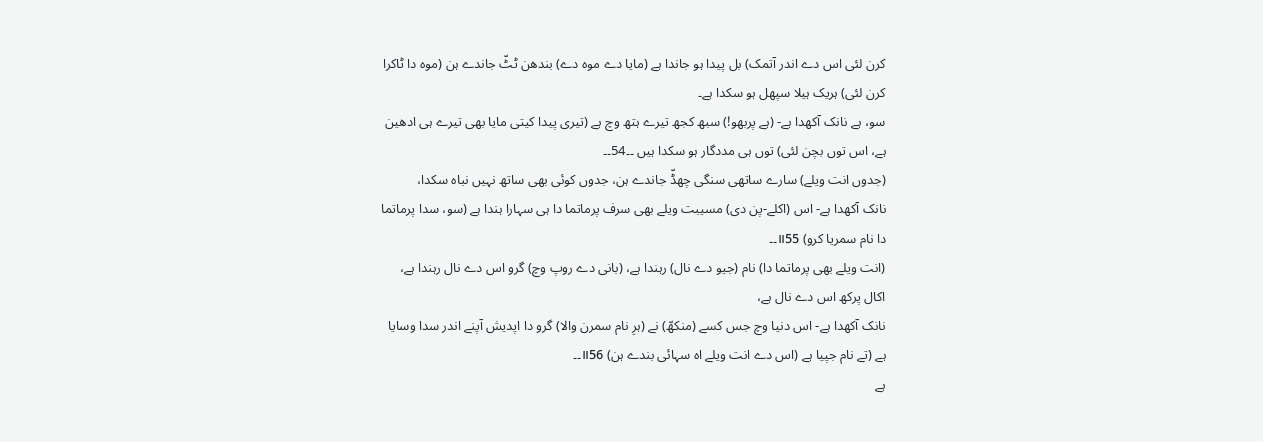کرن لئی اس دے اندر آتمک) بل پیدا ہو جاندا ہے (مایا دے موہ دے) بندھن ٹٹّ جاندے ہن (موہ دا ٹاکرا کرن لئی) ہریک ہیلا سپھل ہو سکدا ہے۔
سو، ہے نانک آکھدا ہے- (ہے پربھو!) سبھ کجھ تیرے ہتھ وچ ہے (تیری پیدا کیتی مایا بھی تیرے ہی ادھین ہے، اس توں بچن لئی) توں ہی مددگار ہو سکدا ہیں ۔۔54۔۔
(جدوں انت ویلے) سارے ساتھی سنگی چھڈّ جاندے ہن، جدوں کوئی بھی ساتھ نہیں نباہ سکدا،
نانک آکھدا ہے- اس (اکلے-پن دی) مسیبت ویلے بھی سرف پرماتما دا ہی سہارا ہندا ہے (سو، سدا پرماتما دا نام سمریا کرو) ॥55۔۔
(انت ویلے بھی پرماتما دا) نام (جیو دے نال) رہندا ہے، (بانی دے روپ وچ) گرو اس دے نال رہندا ہے، اکال پرکھ اس دے نال ہے،
نانک آکھدا ہے- اس دنیا وچ جس کسے (منکھّ) نے (ہرِ نام سمرن والا) گرو دا اپدیش آپنے اندر سدا وسایا ہے (تے نام جپیا ہے (اس دے انت ویلے اہ سہائی بندے ہن) ॥56۔۔
ہے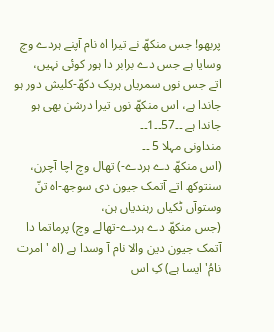پربھو! جس منکھّ نے تیرا اہ نام آپنے ہردے وچ وسایا ہے جس دے برابر دا ہور کوئی نہیں،
اتے جس نوں سمریاں ہریک دکھّ-کلیش دور ہو جاندا ہے، اس منکھّ نوں تیرا درشن بھی ہو جاندا ہے ۔۔57۔۔1۔۔
منداونی مہلا 5 ۔۔
(اس منکھّ دے ہردے-) تھال وچ اچا آچرن، سنتوکھ اتے آتمک جیون دی سوجھ-اہ تنّ وستوآں ٹکیاں رہندیاں ہن،
(جس منکھّ دے ہردے-تھالے وچ) پرماتما دا آتمک جیون دین والا نام آ وسدا ہے (اہ 'امرت نامُ' ایسا ہے) کِ اس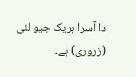دا آسرا ہریک جیو لئی (زروری) ہے۔